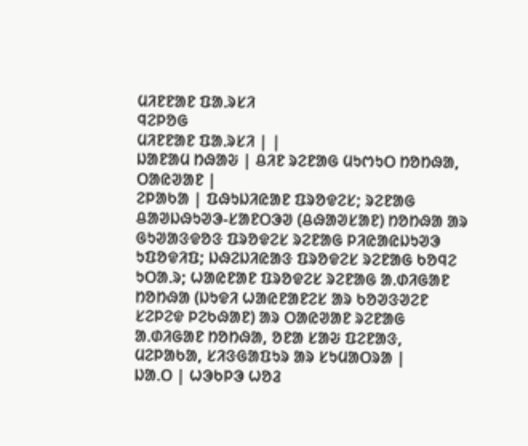ᱢᱤᱱᱱᱟᱱ ᱯᱟᱹᱨᱥᱤ
ᱧᱮᱞᱚᱜ
ᱢᱤᱱᱱᱟᱱ ᱯᱟᱹᱨᱥᱤ | |
ᱡᱟᱱᱟᱢ ᱴᱷᱟᱶ | ᱪᱤᱱ ᱨᱮᱱᱟᱜ ᱢᱩᱬᱩᱛ ᱴᱚᱴᱷᱟ, ᱛᱟᱭᱣᱟᱱ |
ᱮᱞᱟᱠᱟ | ᱯᱷᱩᱡᱤᱭᱟᱱ ᱯᱨᱚᱫᱮᱥ; ᱨᱮᱱᱟᱜ ᱪᱟᱣᱡᱷᱩᱣᱳ-ᱥᱟᱱᱛᱳᱣ (ᱪᱷᱟᱣᱥᱟᱱ) ᱴᱚᱴᱷᱟ ᱟᱨ ᱜᱩᱣᱟᱝᱫᱚᱝ ᱯᱨᱚᱫᱮᱥ ᱨᱮᱱᱟᱜ ᱞᱤᱭᱟᱭᱡᱩᱣᱳ ᱩᱯᱚᱫᱤᱯ; ᱡᱷᱮᱡᱤᱭᱟᱝ ᱯᱨᱚᱫᱮᱥ ᱨᱮᱱᱟᱜ ᱠᱚᱧᱮ ᱩᱛᱟᱹᱨ; ᱦᱟᱭᱱᱟᱱ ᱯᱨᱚᱫᱮᱥ ᱨᱮᱱᱟᱜ ᱟᱹᱰᱤᱜᱟᱱ ᱴᱚᱴᱷᱟ (ᱡᱩᱫᱤ ᱦᱟᱭᱱᱟᱱᱮᱥ ᱟᱨ ᱠᱚᱣᱝᱣᱮᱱ ᱥᱮᱞᱮᱫ ᱞᱮᱠᱷᱟᱱ) ᱟᱨ ᱛᱟᱭᱣᱟᱱ ᱨᱮᱱᱟᱜ ᱟᱹᱰᱤᱜᱟᱱ ᱴᱚᱴᱷᱟ, ᱚᱱᱟ ᱥᱟᱶ ᱯᱮᱱᱟᱝ, ᱢᱮᱞᱟᱠᱟ, ᱥᱤᱝᱜᱟᱯᱩᱨ ᱟᱨ ᱥᱩᱢᱟᱛᱨᱟ |
ᱡᱟᱹᱛ | ᱦᱳᱠᱞᱳ ᱦᱚᱲ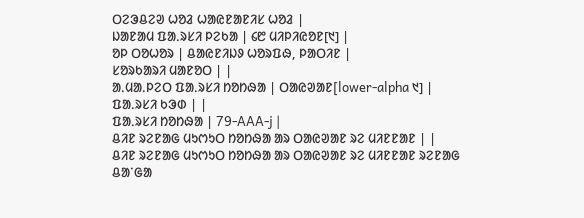ᱛᱮᱳᱪᱮᱣ ᱦᱚᱲ ᱦᱟᱭᱱᱟᱱᱤᱥ ᱦᱚᱲ |
ᱡᱟᱱᱟᱢ ᱯᱟᱹᱨᱥᱤ ᱞᱮᱠᱟ | ᱔᱘ ᱢᱤᱞᱤᱭᱚᱱ[᱑] |
ᱚᱞ ᱛᱚᱦᱚᱨ | ᱪᱟᱭᱱᱤᱡᱽ ᱦᱚᱨᱯᱷ, ᱞᱟᱛᱤᱱ |
ᱥᱚᱨᱠᱟᱨᱤ ᱢᱟᱱᱚᱛ | |
ᱟᱹᱢᱟᱹᱞᱮᱛ ᱯᱟᱹᱨᱥᱤ ᱴᱚᱴᱷᱟ | ᱛᱟᱭᱣᱟᱱ[lower-alpha ᱑] |
ᱯᱟᱹᱨᱥᱤ ᱠᱳᱰ | |
ᱯᱟᱹᱨᱥᱤ ᱴᱚᱴᱷᱟ | 79-AAA-j |
ᱪᱤᱱ ᱨᱮᱱᱟᱜ ᱢᱩᱬᱩᱛ ᱴᱚᱴᱷᱟ ᱟᱨ ᱛᱟᱭᱣᱟᱱ ᱨᱮ ᱢᱤᱱᱱᱟᱱ | |
ᱪᱤᱱ ᱨᱮᱱᱟᱜ ᱢᱩᱬᱩᱛ ᱴᱚᱴᱷᱟ ᱟᱨ ᱛᱟᱭᱣᱟᱱ ᱨᱮ ᱢᱤᱱᱱᱟᱱ ᱨᱮᱱᱟᱜ ᱪᱟᱸᱜᱟ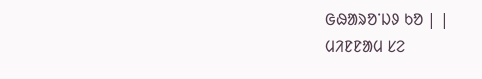ᱜᱷᱟᱨᱚᱸᱡᱽ ᱠᱚ | |
ᱢᱤᱱᱱᱟᱢ ᱥᱮ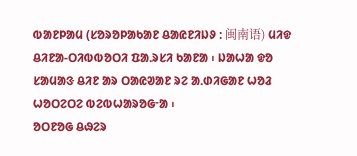ᱵᱟᱱᱞᱟᱢ (ᱥᱚᱨᱚᱞᱟᱠᱟᱱ ᱪᱟᱭᱱᱤᱡᱽ : 闽南语) ᱢᱤᱫ ᱪᱤᱱᱟ-ᱛᱤᱵᱵᱚᱛᱤ ᱯᱟᱹᱨᱥᱤ ᱠᱟᱱᱟ ᱾ ᱡᱟᱦᱟ ᱫᱚ ᱥᱟᱢᱟᱝ ᱪᱤᱱ ᱟᱨ ᱛᱟᱭᱣᱟᱱ ᱨᱮ ᱟᱹᱰᱤᱜᱟᱱ ᱦᱚᱲ ᱦᱚᱛᱮᱛᱮ ᱵᱮᱵᱦᱟᱨᱚᱜᱼᱟ ᱾
ᱚᱛᱱᱚᱜ ᱪᱷᱮᱨ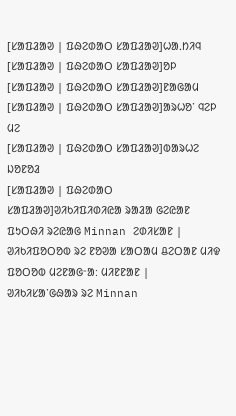[ᱥᱟᱯᱲᱟᱣ | ᱯᱷᱮᱰᱟᱛ ᱥᱟᱯᱲᱟᱣ]ᱦᱟᱹᱴᱤᱧ
[ᱥᱟᱯᱲᱟᱣ | ᱯᱷᱮᱰᱟᱛ ᱥᱟᱯᱲᱟᱣ]ᱚᱞ
[ᱥᱟᱯᱲᱟᱣ | ᱯᱷᱮᱰᱟᱛ ᱥᱟᱯᱲᱟᱣ]ᱱᱟᱜᱟᱢ
[ᱥᱟᱯᱲᱟᱣ | ᱯᱷᱮᱰᱟᱛ ᱥᱟᱯᱲᱟᱣ]ᱟᱨᱦᱚᱸ ᱧᱮᱞ ᱢᱮ
[ᱥᱟᱯᱲᱟᱣ | ᱯᱷᱮᱰᱟᱛ ᱥᱟᱯᱲᱟᱣ]ᱵᱟᱨᱦᱮ ᱡᱚᱱᱚᱲ
[ᱥᱟᱯᱲᱟᱣ | ᱯᱷᱮᱰᱟᱛ ᱥᱟᱯᱲᱟᱣ]ᱣᱤᱠᱤᱯᱤᱰᱤᱭᱟ ᱨᱟᱲᱟ ᱜᱮᱭᱟᱱ ᱯᱩᱛᱷᱤ ᱨᱮᱭᱟᱜ Minnan ᱮᱰᱤᱥᱟᱱ |
ᱣᱤᱠᱤᱯᱚᱛᱚᱵ ᱨᱮ ᱱᱚᱣᱟ ᱥᱟᱛᱟᱢ ᱪᱮᱛᱟᱱ ᱢᱤᱫ ᱯᱚᱛᱚᱵ ᱢᱮᱱᱟᱜᱼᱟ: ᱢᱤᱱᱱᱟᱱ |
ᱣᱤᱠᱤᱥᱟᱸᱜᱷᱟᱨ ᱨᱮ Minnan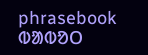phrasebook ᱵᱟᱵᱚᱛ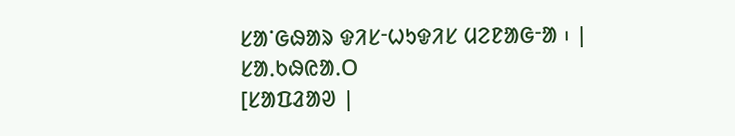ᱥᱟᱸᱜᱷᱟᱨ ᱫᱤᱥᱼᱦᱩᱫᱤᱥ ᱢᱮᱱᱟᱜᱼᱟ ᱾ |
ᱥᱟᱹᱠᱷᱭᱟᱹᱛ
[ᱥᱟᱯᱲᱟᱣ |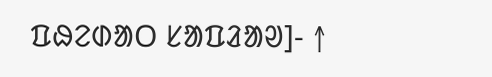ᱯᱷᱮᱰᱟᱛ ᱥᱟᱯᱲᱟᱣ]- ↑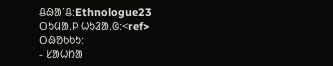ᱪᱷᱟᱸᱪ:Ethnologue23
ᱛᱩᱢᱟᱹᱞ ᱦᱩᱲᱟᱹᱜ:<ref>
ᱛᱷᱚᱠᱠᱩ:
- ᱥᱟᱦᱴᱟ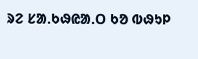ᱨᱮ ᱥᱟᱹᱠᱷᱭᱟᱹᱛ ᱠᱚ ᱵᱷᱩᱞ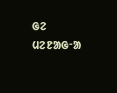ᱜᱮ ᱢᱮᱱᱟᱜᱼᱟ